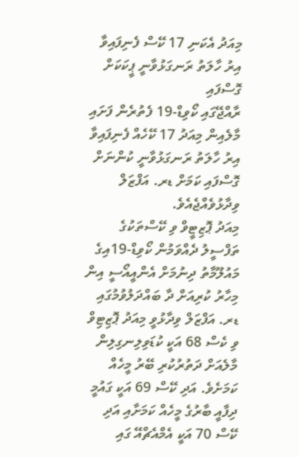މިއަދު އެކަނި 17 ކޭސް ފެނިފައިވާ އިރު ހާލަތު ރަނގަޅުވާނީ ޕީކަކަށް ގޮސްފައި
ރާއްޖޭގައި ކޯވިޑް-19 ފެތުރެން ފަށައި މާލެއިން މިއަދު 17 ކޭހެއް ފެނިފައިވާ އިރު ހާލަތު ރަނގަޅުވާނީ ކުންނަށް ގޮސްފައި ކަމަށް ޑރ. އަފްޒަލް ވިދާޅުވެއްޖެއެވެ.
މިއަދު ޕޮޒިޓީވް ވި ކޭސްތަކުގެ ތަފްސީލު ދެއްވަމުން ކޯވިޑް-19އިގެ މައުލޫމާތު ދިނުމަށް އެންއީއޯސީ އިން މިހާރު ކުރިއަށް ދާ ބައްދަލުވުމުގައި ޑރ. އަފްޒަލް ވިދާޅުވީ މިއަދު ޕޮޒިޓިވް ވި ކެސް 68 އަކީ ކުޑަވިލިނގިލިން މާލެއަށް ދަތުރުކުރި ބޭރު މީހެއް ކަމަށެވެ. އަދި ކޭސް 69 އަކީ ގައުމީ ދިފާއީ ބާރުގެ މީހެއް ކަމަށާއި އަދި ކޭސް 70 އަކީ އެމްއެޗްއޭ ގައި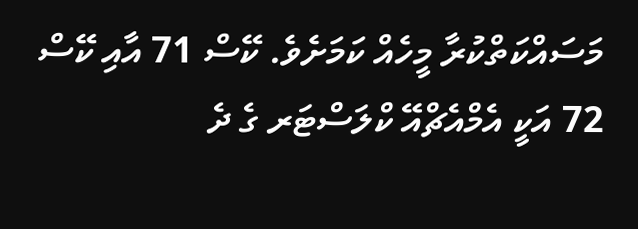މަސައްކަތްކުރާ މީހެއް ކަމަށެވެ. ކޭސް 71 އާއި ކޭސް 72 އަކީ އެމްއެޗްއޭ ކްލަސްޓަރ ގެ ދެ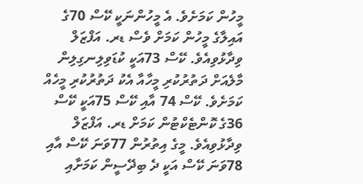މީހުން ކަމަށެވެ. އެ މީހުންނަކީ ކޭސް 70ގެ އައިލާގެ މީހުން ކަމަށް ވެސް ޑރ. އަފްޒަލް ވިދާޅުވިއެވެ. ކޭސް 73އަކީ ކުޑަވިލިނގިލިން މާލެއަށް ދަތުރުކުރި މީހާއާ އެކު ދަތުރުކުރި މީހެއް ކަމަށެވެ. ކޭސް 74 އާއި ކޭސް 75އަކީ ކޭސް 36ގެ ކޮންޓެކްޓުން ކަމަށް ޑރ. އަފްޒަލް ވިދާޅުވިއެވެ. މީގެ އިތުރުން 77ވަނަ ކޭސް އާއި 78ވަނަ ކޭސް އަކީ ދެ ބިދޭސީން ކަމަށާއި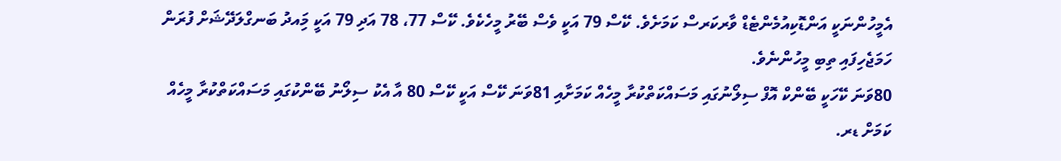އެމީހުންނަކީ އަންޑޮކިއުމެންޓެޑް ވާރކަރސް ކަމަށެވެ. ކޭސް 79 އަކީ ވެސް ބޭރު މީހެކެވެ. ކޭސް 77، 78 އަދި 79 އަކީ މިައދު ބަނގްލަދޭޝަށް ފުރަން ހަމަޖެހިފައި ތިބި މީހުންނެވެ.
80ވަނަ ކޭހަކީ ބޭންކް އޮފް ސިލޯނުގައި މަސައްކަތްކުރާ މީހެއް ކަމަށާއި 81ވަނަ ކޭސް އަކީ ކޭސް 80 އާ އެކު ސިލޯނު ބޭންކުގައި މަސައްކަތްކުރާ މީހެއް ކަމަށް ޑރ.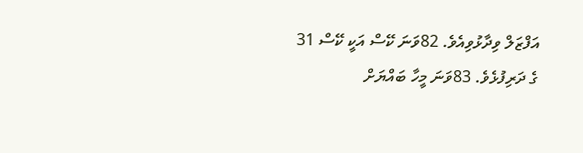އަފްޒަލް ވިދާޅުވިއެވެ. 82ވަނަ ކޭސް އަކީ ކޭސް 31 ގެ ދަރިފުޅެވެ. 83ވަނަ މީހާ ބައްޔަށް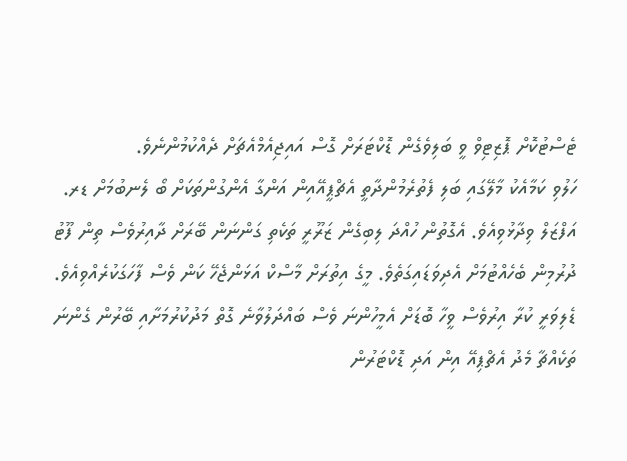ޓެސްޓުކޮށް ޕޮޒިޓިވް ވީ ބަލިވެގެން ޑޮކްޓަރަށް ގޮސް އައިޖިއެމްއެޗަށް ދެއްކުމުންނެވެ.
ހަލުވި ކަމާއެކު މާލޭގައި ބަލި ފެތުރެމުންދާތީ އެޗްޕީއޭއިން އަންގާ އެންގުންތަކަށް ބޯ ލެނބުމަށް ޑރ. އަފްޒަލް ވިދާޅުވިއެވެ. އެގޮތުން ހުއްދަ ލިބިގެން ޒަރޫރީ ތަކެތި ގަންނަން ބޭރަށް ދާއިރުވެސް ތިން ފޫޓު ދުރުމިން ބެހެއްޓުމަށް އެދިވަޑައިގަތެވެ. މީގެ އިތުރަށް މާސްކް އަޅަންޖެހޭ ކަން ވެސް ފާހަގަކުރެއްވިއެވެ. ޑެލިވަރީ ކުރާ އިރުވެސް ވީހާ ބޮޑަށް އެމީހުންނަ ވެސް ބައްދަލުވާނެ ގޮތް މަދުކުރުމަށާއި ބޭރުން ގެންނަ ތަކެއްޗާ މެދު އެޗްޕިއޭ އިން އަދި ޑޮކްޓަރުން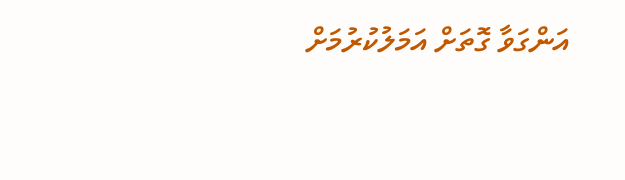އަންގަވާ ގޮތަށް އަމަލުކުރުމަށް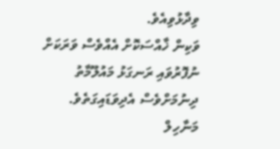ވިދާޅުވިއެވެ.
ވަކިން ޚާއްސަކޮށް އެއްވެސް ވަރަކަށް ނުފޮރުވައި ރަނގަޅު މައުލޫމާތު ދިނުމަށްވެސް އެދިވަޑައިގަތެވެ.
މަނާހިލް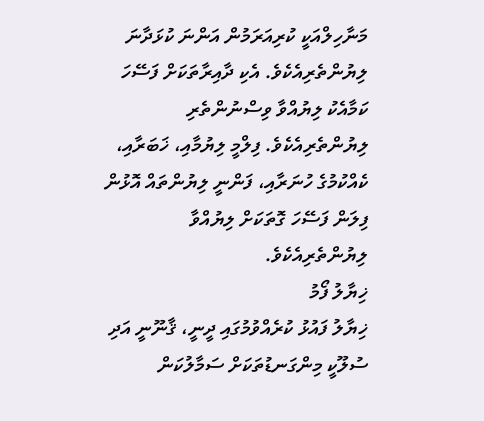މަނާހިލްއަކީ ކުރިއަރަމުން އަންނަ ކުޅަދާނަ ލިޔުންތެރިއެކެވެ. އެކި ދާއިރާތަކަށް ފަސޭހަ ކަމާއެކު ލިޔުއްވާ ވިސްނުންތެރި ލިޔުންތެރިއެކެވެ. ފިލްމީ ލިޔުމާއި، ޚަބަރާއި، ކެއްކުމުގެ ހުނަރާއި، ފަންނީ ލިޔުންތައް އޮޅުން ފިލަން ފަސޭހަ ގޮތަކަށް ލިޔުއްވާ ލިޔުންތެރިއެކެވެ.
ޚިޔާލު ފޯމު
ޚިޔާލު ފައުޅު ކުރެއްވުމުގައި ދީނީ، ޤާނޫނީ އަދި ސުލޫކީ މިންގަނޑުތަކަށް ސަމާލުކަން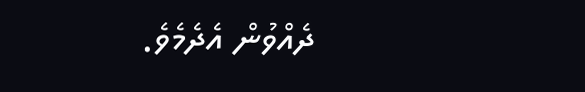ދެއްވުން އެދެމެވެ.